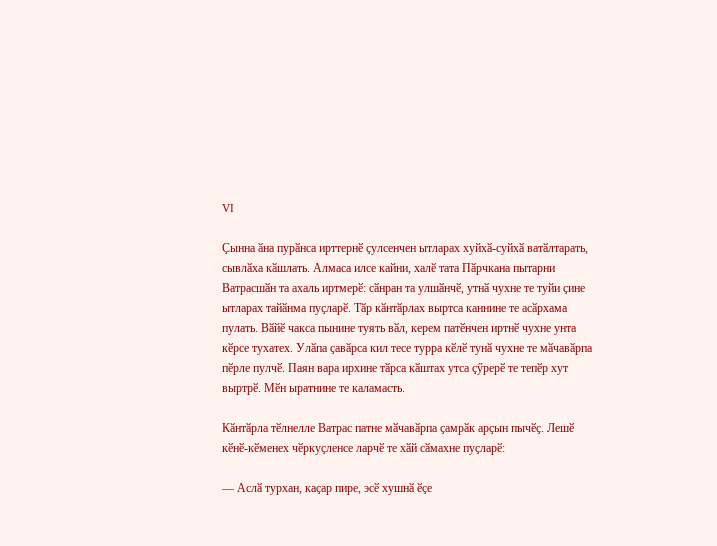VI

Ҫынна ӑна пурӑнса ирттернӗ ҫулсенчен ытларах хуйхӑ-суйхӑ ватӑлтарать, сывлӑха кӑшлать. Алмаса илсе кайни, халӗ тата Пӑрчкана пытарни Ватрасшӑн та ахаль иртмерӗ: сӑнран та улшӑнчӗ, утнӑ чухне те туйи ҫине ытларах тайӑнма пуҫларӗ. Тӑр кӑнтӑрлах выртса каннине те асӑрхама пулать. Вӑйӗ чакса пынине туять вӑл, керем патӗнчен иртнӗ чухне унта кӗрсе тухатех. Улӑпа ҫавӑрса кил тесе турра кӗлӗ тунӑ чухне те мӑчавӑрпа пӗрле пулчӗ. Паян вара ирхине тӑрса кӑштах утса ҫӳрерӗ те тепӗр хут выртрӗ. Мӗн ыратнине те каламасть.

Кӑнтӑрла тӗлнелле Ватрас патне мӑчавӑрпа ҫамрӑк арҫын пычӗҫ. Лешӗ кӗнӗ-кӗменех чӗркуҫленсе ларчӗ те хӑй сӑмахне пуҫларӗ:

— Аслӑ турхан, каҫар пире, эсӗ хушнӑ ӗҫе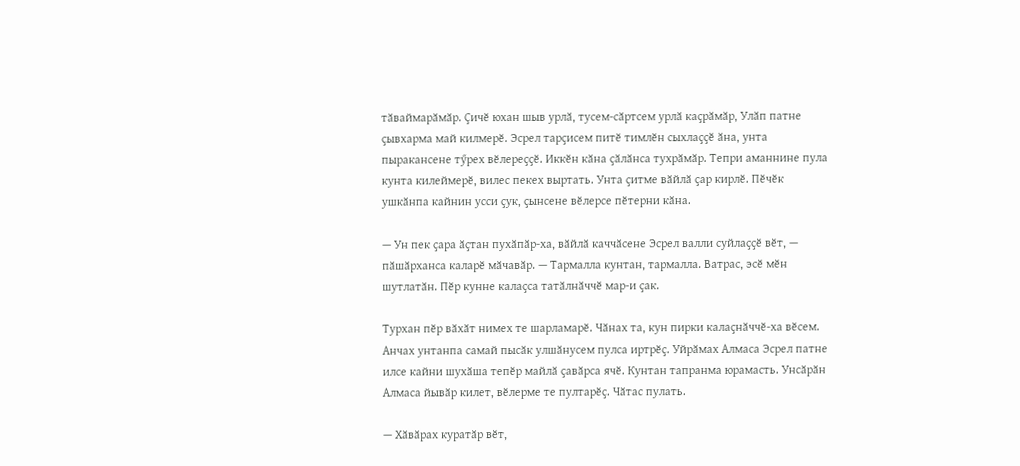тӑваймарӑмӑр. Ҫичӗ юхан шыв урлӑ, тусем-сӑртсем урлӑ каҫрӑмӑр, Улӑп патне ҫывхарма май килмерӗ. Эсрел тарҫисем питӗ тимлӗн сыхлаҫҫӗ ӑна, унта пыракансене тӳрех вӗлереҫҫӗ. Иккӗн кӑна ҫӑлӑнса тухрӑмӑр. Тепри аманнине пула кунта килеймерӗ, вилес пекех выртать. Унта ҫитме вӑйлӑ ҫар кирлӗ. Пӗчӗк ушкӑнпа кайнин усси ҫук, ҫынсене вӗлерсе пӗтерни кӑна.

— Ун пек ҫара ӑҫтан пухӑпӑр-ха, вӑйлӑ каччӑсене Эсрел валли суйлаҫҫӗ вӗт, — пӑшӑрханса каларӗ мӑчавӑр. — Тармалла кунтан, тармалла. Ватрас, эсӗ мӗн шутлатӑн. Пӗр кунне калаҫса татӑлнӑччӗ мар-и ҫак.

Турхан пӗр вӑхӑт нимех те шарламарӗ. Чӑнах та, кун пирки калаҫнӑччӗ-ха вӗсем. Анчах унтанпа самай пысӑк улшӑнусем пулса иртрӗҫ. Уйрӑмах Алмаса Эсрел патне илсе кайни шухӑша тепӗр майлӑ ҫавӑрса ячӗ. Кунтан тапранма юрамасть. Унсӑрӑн Алмаса йывӑр килет, вӗлерме те пултарӗҫ. Чӑтас пулать.

— Хӑвӑрах куратӑр вӗт,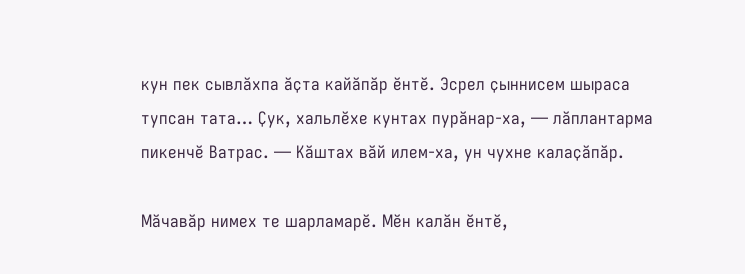кун пек сывлӑхпа ӑҫта кайӑпӑр ӗнтӗ. Эсрел ҫыннисем шыраса тупсан тата… Ҫук, хальлӗхе кунтах пурӑнар-ха, — лӑплантарма пикенчӗ Ватрас. — Кӑштах вӑй илем-ха, ун чухне калаҫӑпӑр.

Мӑчавӑр нимех те шарламарӗ. Мӗн калӑн ӗнтӗ,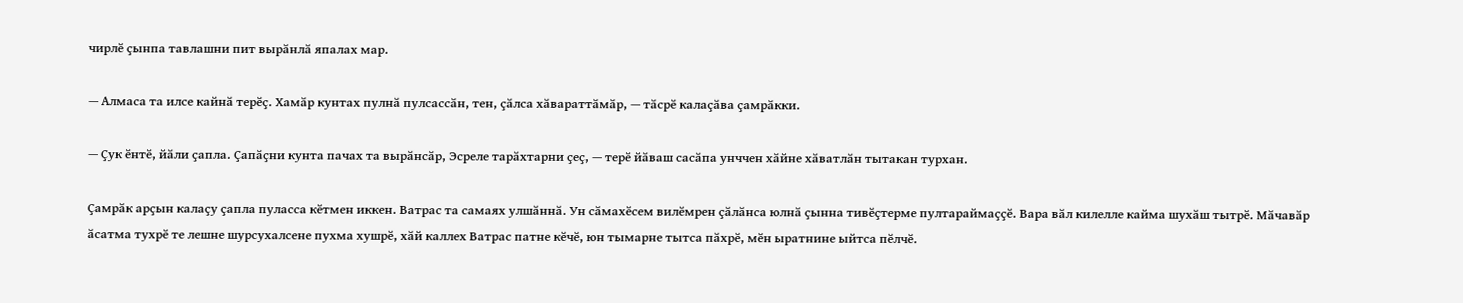чирлӗ ҫынпа тавлашни пит вырӑнлӑ япалах мар.

— Алмаса та илсе кайнӑ терӗҫ. Хамӑр кунтах пулнӑ пулсассӑн, тен, ҫӑлса хӑвараттӑмӑр, — тӑсрӗ калаҫӑва ҫамрӑкки.

— Ҫук ӗнтӗ, йӑли ҫапла. Ҫапӑҫни кунта пачах та вырӑнсӑр, Эсреле тарӑхтарни ҫеҫ, — терӗ йӑваш сасӑпа унччен хӑйне хӑватлӑн тытакан турхан.

Ҫамрӑк арҫын калаҫу ҫапла пуласса кӗтмен иккен. Ватрас та самаях улшӑннӑ. Ун сӑмахӗсем вилӗмрен ҫӑлӑнса юлнӑ ҫынна тивӗҫтерме пултараймаҫҫӗ. Вара вӑл килелле кайма шухӑш тытрӗ. Мӑчавӑр ӑсатма тухрӗ те лешне шурсухалсене пухма хушрӗ, хӑй каллех Ватрас патне кӗчӗ, юн тымарне тытса пӑхрӗ, мӗн ыратнине ыйтса пӗлчӗ.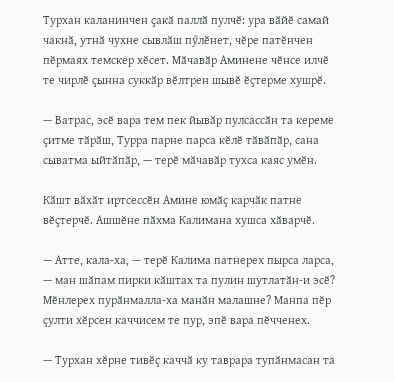Турхан каланинчен ҫакӑ паллӑ пулчӗ: ура вӑйӗ самай чакнӑ, утнӑ чухне сывлӑш пӳлӗнет, чӗре патӗнчен пӗрмаях темскер хӗсет. Мӑчавӑр Аминене чӗнсе илчӗ те чирлӗ ҫынна суккӑр вӗлтрен шывӗ ӗҫтерме хушрӗ.

— Ватрас, эсӗ вара тем пек йывӑр пулсассӑн та кереме ҫитме тӑрӑш, Турра парне парса кӗлӗ тӑвӑпӑр, сана сыватма ыйтӑпӑр, — терӗ мӑчавӑр тухса каяс умӗн.

Кӑшт вӑхӑт иртсессӗн Амине юмӑҫ карчӑк патне вӗҫтерчӗ. Ашшӗне пӑхма Калимана хушса хӑварчӗ.

— Атте, кала-ха, — терӗ Калима патнерех пырса ларса, — ман шӑпам пирки кӑштах та пулин шутлатӑн-и эсӗ? Мӗнлерех пурӑнмалла-ха манӑн малашне? Манпа пӗр ҫулти хӗрсен каччисем те пур, эпӗ вара пӗчченех.

— Турхан хӗрне тивӗҫ каччӑ ку таврара тупӑнмасан та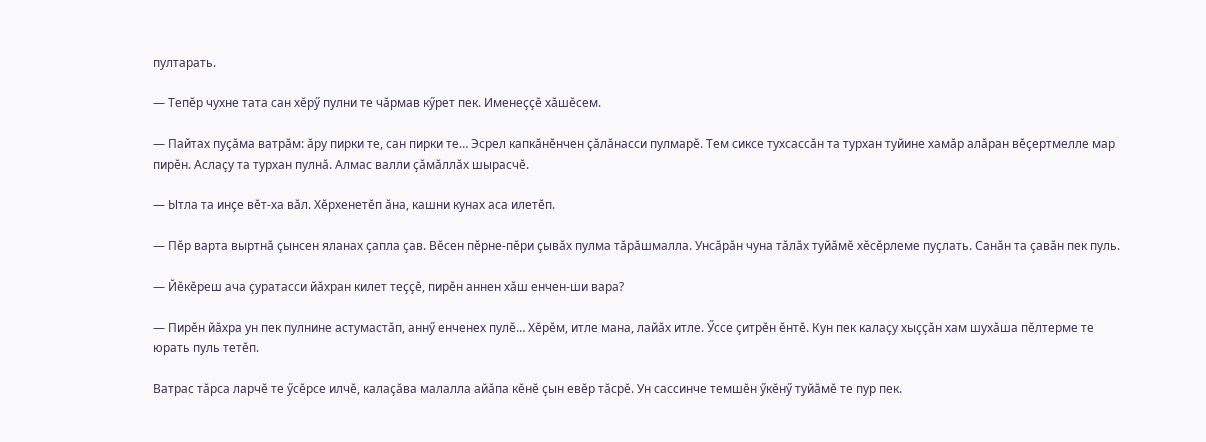пултарать.

— Тепӗр чухне тата сан хӗрӳ пулни те чӑрмав кӳрет пек. Именеҫҫӗ хӑшӗсем.

— Пайтах пуҫӑма ватрӑм: ӑру пирки те, сан пирки те… Эсрел капкӑнӗнчен ҫӑлӑнасси пулмарӗ. Тем сиксе тухсассӑн та турхан туйине хамӑр алӑран вӗҫертмелле мар пирӗн. Аслаҫу та турхан пулнӑ. Алмас валли ҫӑмӑллӑх шырасчӗ.

— Ытла та инҫе вӗт-ха вӑл. Хӗрхенетӗп ӑна, кашни кунах аса илетӗп.

— Пӗр варта выртнӑ ҫынсен яланах ҫапла ҫав. Вӗсен пӗрне-пӗри ҫывӑх пулма тӑрӑшмалла. Унсӑрӑн чуна тӑлӑх туйӑмӗ хӗсӗрлеме пуҫлать. Санӑн та ҫавӑн пек пуль.

— Йӗкӗреш ача ҫуратасси йӑхран килет теҫҫӗ, пирӗн аннен хӑш енчен-ши вара?

— Пирӗн йӑхра ун пек пулнине астумастӑп, аннӳ енченех пулӗ… Хӗрӗм, итле мана, лайӑх итле. Ӳссе ҫитрӗн ӗнтӗ. Кун пек калаҫу хыҫҫӑн хам шухӑша пӗлтерме те юрать пуль тетӗп.

Ватрас тӑрса ларчӗ те ӳсӗрсе илчӗ, калаҫӑва малалла айӑпа кӗнӗ ҫын евӗр тӑсрӗ. Ун сассинче темшӗн ӳкӗнӳ туйӑмӗ те пур пек.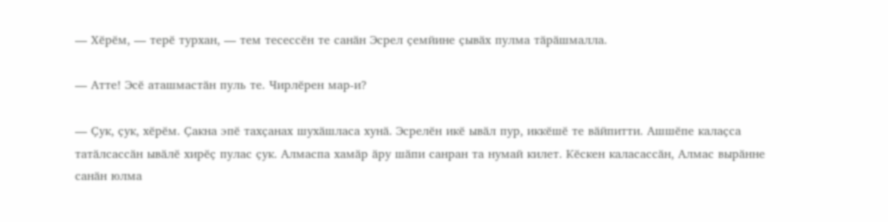— Хӗрӗм, — терӗ турхан, — тем тесессӗн те санӑн Эсрел ҫемйине ҫывӑх пулма тӑрӑшмалла.

— Атте! Эсӗ аташмастӑн пуль те. Чирлӗрен мар-и?

— Ҫук, ҫук, хӗрӗм. Ҫакна эпӗ тахҫанах шухӑшласа хунӑ. Эсрелӗн икӗ ывӑл пур, иккӗшӗ те вӑйпитти. Ашшӗпе калаҫса татӑлсассӑн ывӑлӗ хирӗҫ пулас ҫук. Алмаспа хамӑр ӑру шӑпи санран та нумай килет. Кӗскен каласассӑн, Алмас вырӑнне санӑн юлма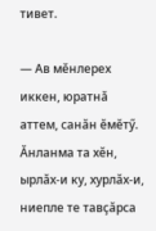тивет.

— Ав мӗнлерех иккен, юратнӑ аттем, санӑн ӗмӗтӳ. Ӑнланма та хӗн, ырлӑх-и ку, хурлӑх-и, ниепле те тавҫӑрса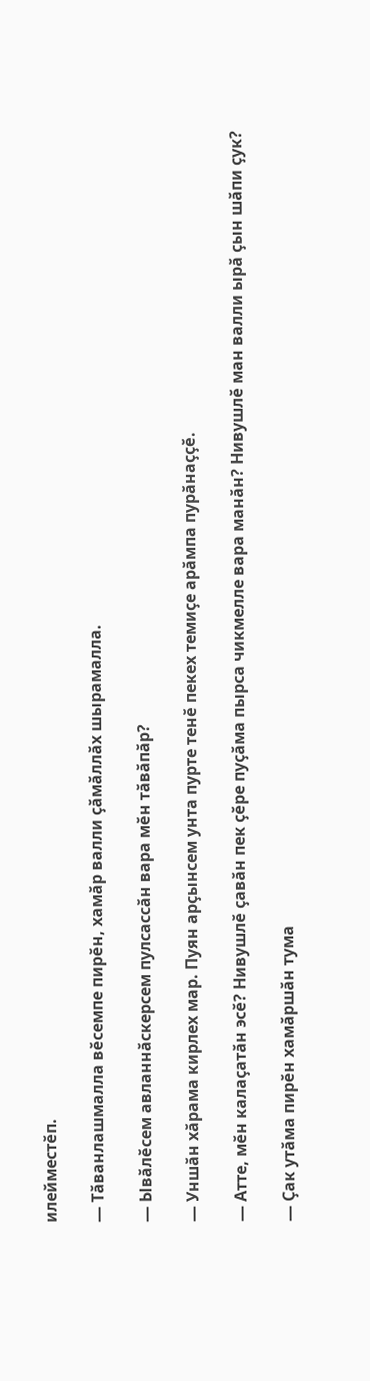илейместӗп.

— Тӑванлашмалла вӗсемпе пирӗн, хамӑр валли ҫӑмӑллӑх шырамалла.

— Ывӑлӗсем авланнӑскерсем пулсассӑн вара мӗн тӑвӑпӑр?

— Уншӑн хӑрама кирлех мар. Пуян арҫынсем унта пурте тенӗ пекех темиҫе арӑмпа пурӑнаҫҫӗ.

— Атте, мӗн калаҫатӑн эсӗ? Нивушлӗ ҫавӑн пек ҫӗре пуҫӑма пырса чикмелле вара манӑн? Нивушлӗ ман валли ырӑ ҫын шӑпи ҫук?

— Ҫак утӑма пирӗн хамӑршӑн тума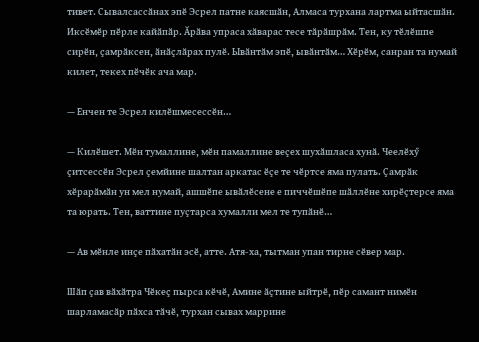тивет. Сывалсассӑнах эпӗ Эсрел патне каясшӑн, Алмаса турхана лартма ыйтасшӑн. Иксӗмӗр пӗрле кайӑпӑр. Ӑрӑва упраса хӑварас тесе тӑрӑшрӑм. Тен, ку тӗлӗшпе сирӗн, ҫамрӑксен, ӑнӑҫлӑрах пулӗ. Ывӑнтӑм эпӗ, ывӑнтӑм… Хӗрӗм, санран та нумай килет, текех пӗчӗк ача мар.

— Енчен те Эсрел килӗшмесессӗн…

— Килӗшет. Мӗн тумаллине, мӗн памаллине веҫех шухӑшласа хунӑ. Чеелӗхӳ ҫитсессӗн Эсрел ҫемйине шалтан аркатас ӗҫе те чӗртсе яма пулать. Ҫамрӑк хӗрарӑмӑн ун мел нумай, ашшӗпе ывӑлӗсене е пиччӗшӗпе шӑллӗне хирӗҫтерсе яма та юрать. Тен, ваттине пуҫтарса хумалли мел те тупӑнӗ…

— Ав мӗнле инҫе пӑхатӑн эсӗ, атте. Атя-ха, тытман упан тирне сӗвер мар.

Шӑп ҫав вӑхӑтра Чӗкеҫ пырса кӗчӗ, Амине ӑҫтине ыйтрӗ, пӗр самант нимӗн шарламасӑр пӑхса тӑчӗ, турхан сывах маррине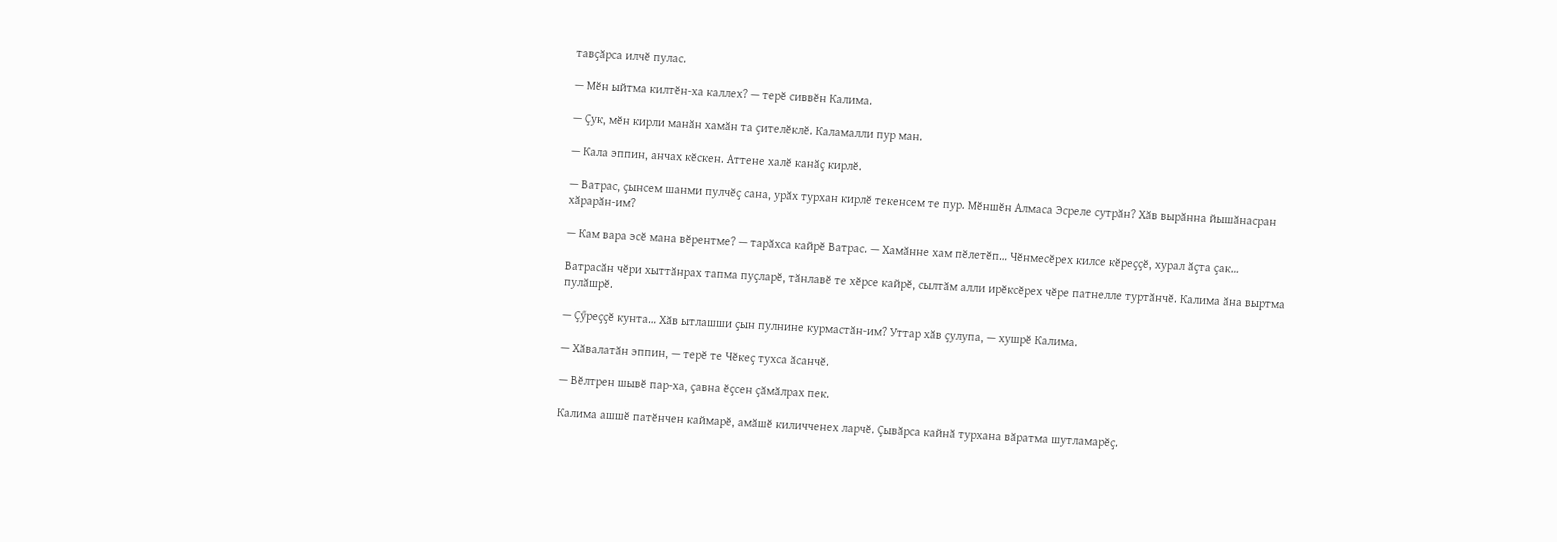тавҫӑрса илчӗ пулас.

— Мӗн ыйтма килтӗн-ха каллех? — терӗ сиввӗн Калима.

— Ҫук, мӗн кирли манӑн хамӑн та ҫителӗклӗ. Каламалли пур ман.

— Кала эппин, анчах кӗскен. Аттене халӗ канӑҫ кирлӗ.

— Ватрас, ҫынсем шанми пулчӗҫ сана, урӑх турхан кирлӗ текенсем те пур. Мӗншӗн Алмаса Эсреле сутрӑн? Хӑв вырӑнна йышӑнасран хӑрарӑн-им?

— Кам вара эсӗ мана вӗрентме? — тарӑхса кайрӗ Ватрас. — Хамӑнне хам пӗлетӗп… Чӗнмесӗрех килсе кӗреҫҫӗ, хурал ӑҫта ҫак…

Ватрасӑн чӗри хыттӑнрах тапма пуҫларӗ, тӑнлавӗ те хӗрсе кайрӗ, сылтӑм алли ирӗксӗрех чӗре патнелле туртӑнчӗ. Калима ӑна выртма пулӑшрӗ.

— Ҫӳреҫҫӗ кунта… Хӑв ытлашши ҫын пулнине курмастӑн-им? Уттар хӑв ҫулупа, — хушрӗ Калима.

— Хӑвалатӑн эппин, — терӗ те Чӗкеҫ тухса ӑсанчӗ.

— Вӗлтрен шывӗ пар-ха, ҫавна ӗҫсен ҫӑмӑлрах пек.

Калима ашшӗ патӗнчен каймарӗ, амӑшӗ киличченех ларчӗ. Ҫывӑрса кайнӑ турхана вӑратма шутламарӗҫ.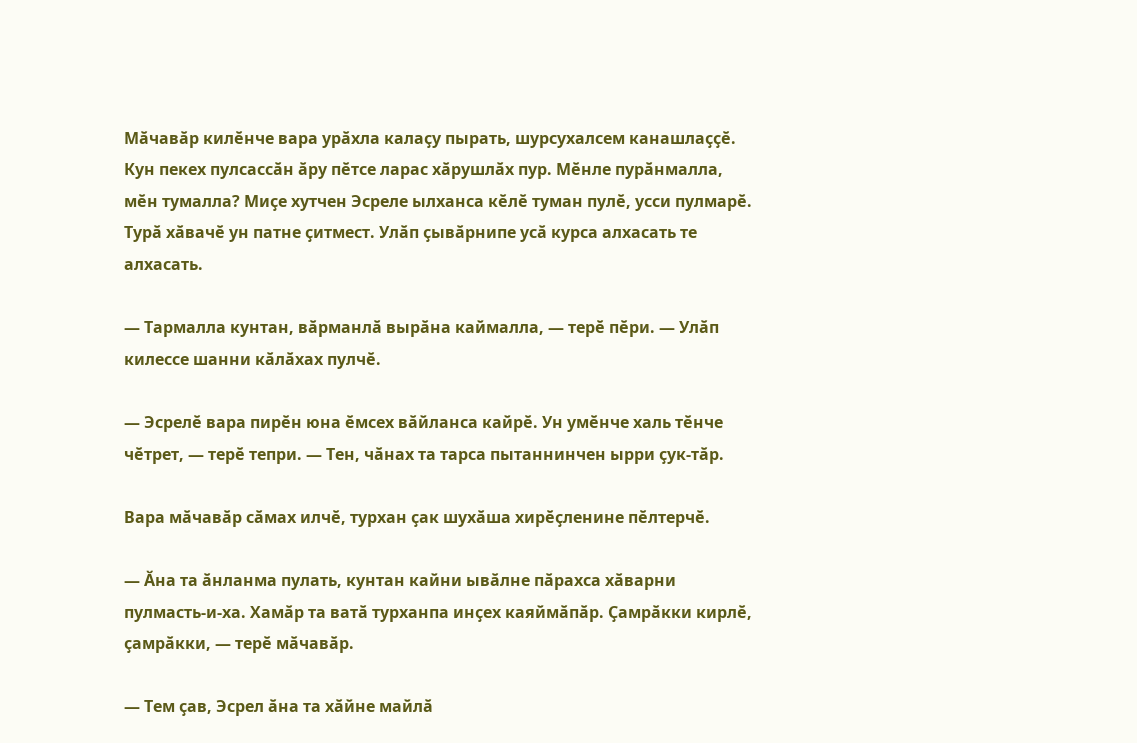Мӑчавӑр килӗнче вара урӑхла калаҫу пырать, шурсухалсем канашлаҫҫӗ. Кун пекех пулсассӑн ӑру пӗтсе ларас хӑрушлӑх пур. Мӗнле пурӑнмалла, мӗн тумалла? Миҫе хутчен Эсреле ылханса кӗлӗ туман пулӗ, усси пулмарӗ. Турӑ хӑвачӗ ун патне ҫитмест. Улӑп ҫывӑрнипе усӑ курса алхасать те алхасать.

— Тармалла кунтан, вӑрманлӑ вырӑна каймалла, — терӗ пӗри. — Улӑп килессе шанни кӑлӑхах пулчӗ.

— Эсрелӗ вара пирӗн юна ӗмсех вӑйланса кайрӗ. Ун умӗнче халь тӗнче чӗтрет, — терӗ тепри. — Тен, чӑнах та тарса пытаннинчен ырри ҫук-тӑр.

Вара мӑчавӑр сӑмах илчӗ, турхан ҫак шухӑша хирӗҫленине пӗлтерчӗ.

— Ӑна та ӑнланма пулать, кунтан кайни ывӑлне пӑрахса хӑварни пулмасть-и-ха. Хамӑр та ватӑ турханпа инҫех каяймӑпӑр. Ҫамрӑкки кирлӗ, ҫамрӑкки, — терӗ мӑчавӑр.

— Тем ҫав, Эсрел ӑна та хӑйне майлӑ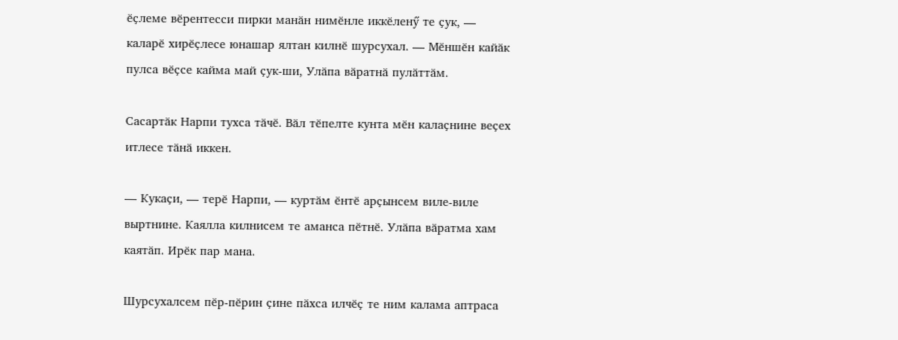ӗҫлеме вӗрентесси пирки манӑн нимӗнле иккӗленӳ те ҫук, — каларӗ хирӗҫлесе юнашар ялтан килнӗ шурсухал. — Мӗншӗн кайӑк пулса вӗҫсе кайма май ҫук-ши, Улӑпа вӑратнӑ пулӑттӑм.

Сасартӑк Нарпи тухса тӑчӗ. Вӑл тӗпелте кунта мӗн калаҫнине веҫех итлесе тӑнӑ иккен.

— Кукаҫи, — терӗ Нарпи, — куртӑм ӗнтӗ арҫынсем виле-виле выртнине. Каялла килнисем те аманса пӗтнӗ. Улӑпа вӑратма хам каятӑп. Ирӗк пар мана.

Шурсухалсем пӗр-пӗрин ҫине пӑхса илчӗҫ те ним калама аптраса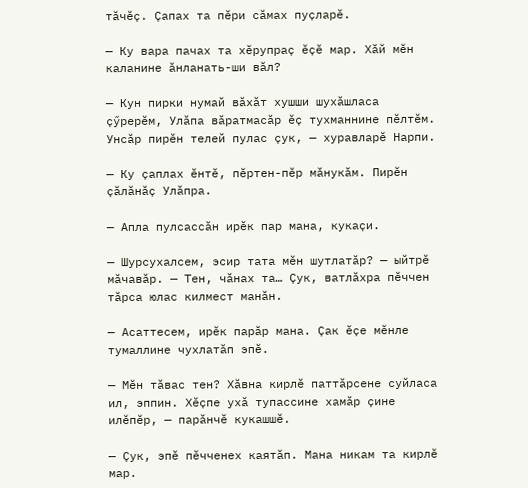тӑчӗҫ. Ҫапах та пӗри сӑмах пуҫларӗ.

— Ку вара пачах та хӗрупраҫ ӗҫӗ мар. Хӑй мӗн каланине ӑнланать-ши вӑл?

— Кун пирки нумай вӑхӑт хушши шухӑшласа ҫӳрерӗм, Улӑпа вӑратмасӑр ӗҫ тухманнине пӗлтӗм. Унсӑр пирӗн телей пулас ҫук, — хуравларӗ Нарпи.

— Ку ҫаплах ӗнтӗ, пӗртен-пӗр мӑнукӑм. Пирӗн ҫӑлӑнӑҫ Улӑпра.

— Апла пулсассӑн ирӗк пар мана, кукаҫи.

— Шурсухалсем, эсир тата мӗн шутлатӑр? — ыйтрӗ мӑчавӑр. — Тен, чӑнах та… Ҫук, ватлӑхра пӗччен тӑрса юлас килмест манӑн.

— Асаттесем, ирӗк парӑр мана. Ҫак ӗҫе мӗнле тумаллине чухлатӑп эпӗ.

— Мӗн тӑвас тен? Хӑвна кирлӗ паттӑрсене суйласа ил, эппин. Хӗҫпе ухӑ тупассине хамӑр ҫине илӗпӗр, — парӑнчӗ кукашшӗ.

— Ҫук, эпӗ пӗчченех каятӑп. Мана никам та кирлӗ мар.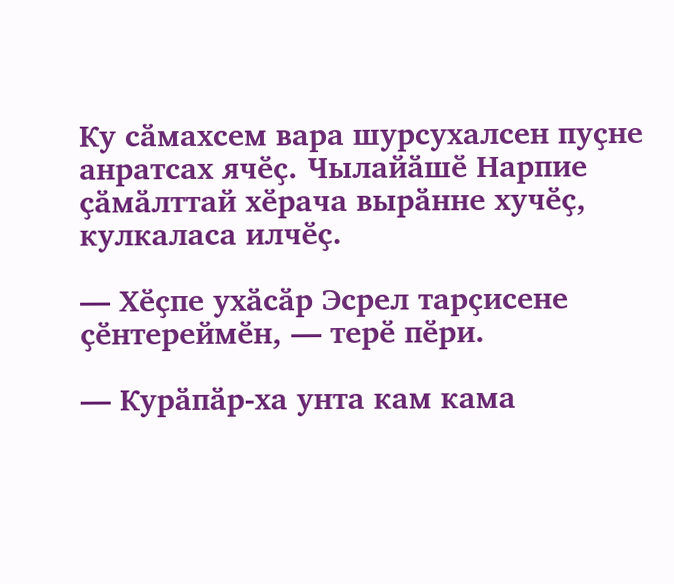Ку сӑмахсем вара шурсухалсен пуҫне анратсах ячӗҫ. Чылайӑшӗ Нарпие ҫӑмӑлттай хӗрача вырӑнне хучӗҫ, кулкаласа илчӗҫ.

— Хӗҫпе ухӑсӑр Эсрел тарҫисене ҫӗнтереймӗн, — терӗ пӗри.

— Курӑпӑр-ха унта кам кама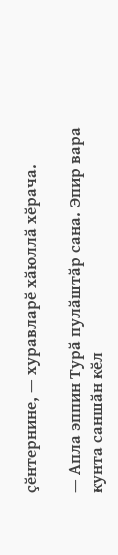ҫӗнтернине, — хуравларӗ хӑюллӑ хӗрача.

— Апла эппин Турӑ пулӑштӑр сана. Эпир вара кунта саншӑн кӗл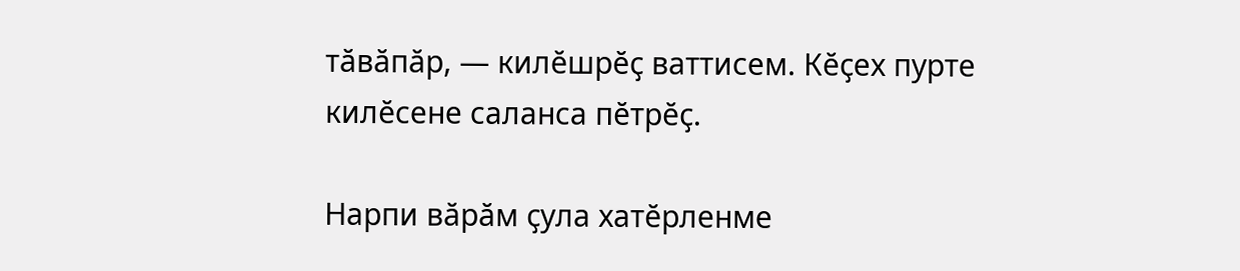тӑвӑпӑр, — килӗшрӗҫ ваттисем. Кӗҫех пурте килӗсене саланса пӗтрӗҫ.

Нарпи вӑрӑм ҫула хатӗрленме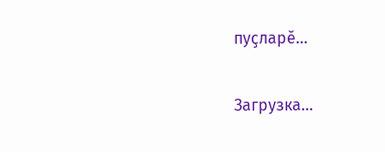пуҫларӗ…

Загрузка...